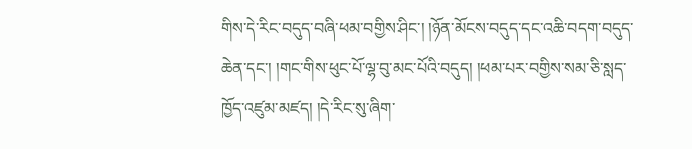གིས་དེ་རིང་བདུད་བཞི་ཕམ་བགྱིས་ཤིང་། །ཉོན་མོངས་བདུད་དང་འཆི་བདག་བདུད་ཆེན་དང་། །གང་གིས་ཕུང་པོ་ལྷ་བུ་མང་པོའི་བདུད། །ཕམ་པར་བགྱིས་སམ་ཅི་སླད་ཁྱོད་འཛུམ་མཛད། །དེ་རིང་སུ་ཞིག་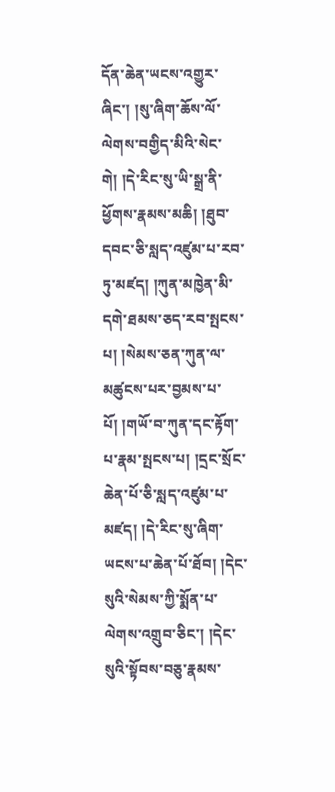དོན་ཆེན་ཡངས་འགྱུར་ཞིང་། །སུ་ཞིག་ཆོས་ལོ་ལེགས་བགྱིད་མིའི་སེང་གེ། །དེ་རིང་སུ་ཡི་སྒྲ་ནི་ཕྱོགས་རྣམས་མཆི། །ཐུབ་དབང་ཅི་སླད་འཛུམ་པ་རབ་ཏུ་མཛད། །ཀུན་མཁྱེན་མི་དགེ་ཐམས་ཅད་རབ་སྤངས་པ། །སེམས་ཅན་ཀུན་ལ་མཚུངས་པར་བྱམས་པ་པོ། །གཡོ་བ་ཀུན་དང་རྟོག་པ་རྣམ་སྤངས་པ། །དྲང་སྲོང་ཆེན་པོ་ཅི་སླད་འཛུམ་པ་མཛད། །དེ་རིང་སུ་ཞིག་ཡངས་པ་ཆེན་པོ་ཐོབ། །དེང་སུའི་སེམས་ཀྱི་སྨོན་པ་ལེགས་འགྲུབ་ཅིང་། །དེང་སུའི་སྟོབས་བཅུ་རྣམས་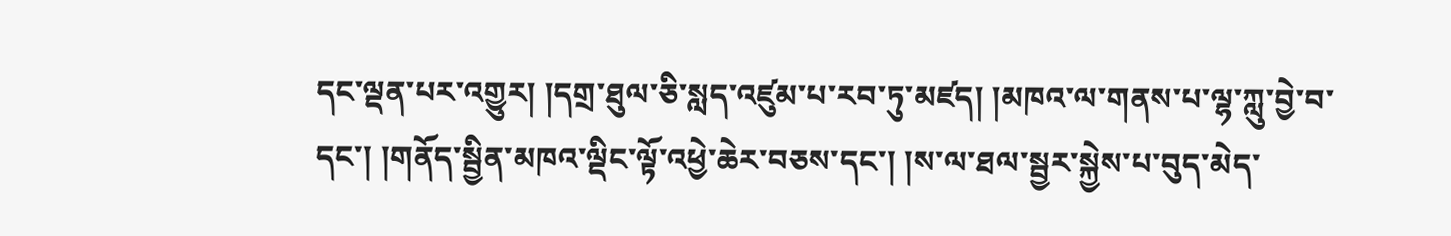དང་ལྡན་པར་འགྱུར། །དགྲ་ཐུལ་ཅི་སླད་འཛུམ་པ་རབ་ཏུ་མཛད། །མཁའ་ལ་གནས་པ་ལྷ་ཀླུ་བྱེ་བ་དང་། །གནོད་སྦྱིན་མཁའ་ལྡིང་ལྟོ་འཕྱེ་ཆེར་བཅས་དང་། །ས་ལ་ཐལ་སྦྱར་སྐྱེས་པ་བུད་མེད་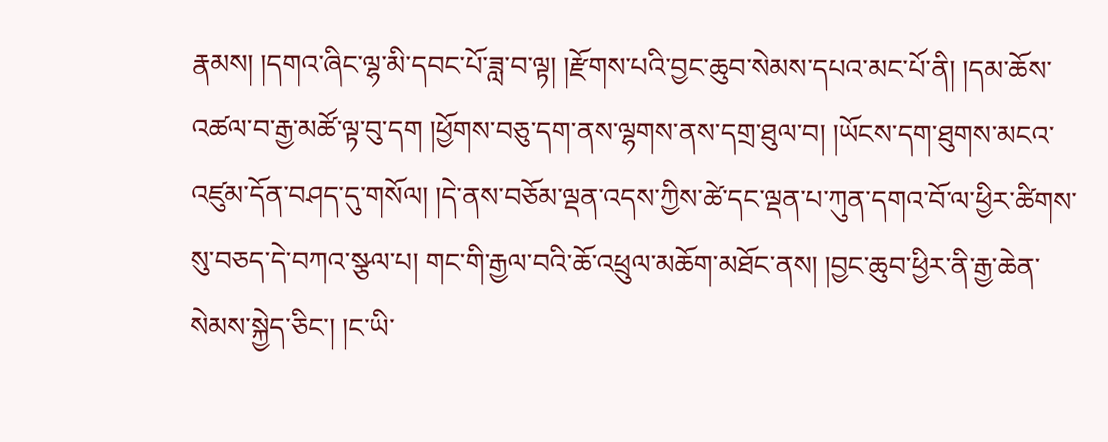རྣམས། །དགའ་ཞིང་ལྷ་མི་དབང་པོ་ཟླ་བ་ལྟ། །རྫོགས་པའི་བྱང་ཆུབ་སེམས་དཔའ་མང་པོ་ནི། །དམ་ཆོས་འཚལ་བ་རྒྱ་མཚོ་ལྟ་བུ་དག །ཕྱོགས་བཅུ་དག་ནས་ལྷགས་ནས་དགྲ་ཐུལ་བ། །ཡོངས་དག་ཐུགས་མངའ་འཛུམ་དོན་བཤད་དུ་གསོལ། །དེ་ནས་བཅོམ་ལྡན་འདས་ཀྱིས་ཚེ་དང་ལྡན་པ་ཀུན་དགའ་བོ་ལ་ཕྱིར་ཚིགས་སུ་བཅད་དེ་བཀའ་སྩལ་པ། གང་གི་རྒྱལ་བའི་ཆོ་འཕྲུལ་མཆོག་མཐོང་ནས། །བྱང་ཆུབ་ཕྱིར་ནི་རྒྱ་ཆེན་སེམས་སྐྱེད་ཅིང་། །ང་ཡི་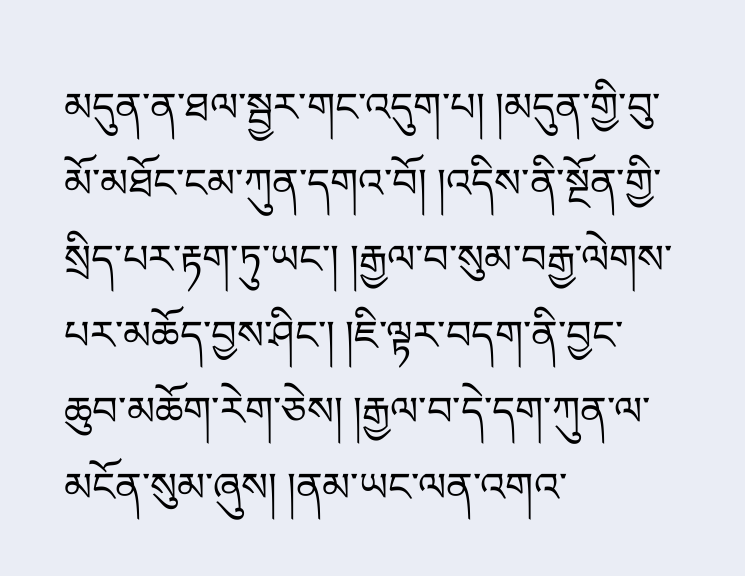མདུན་ན་ཐལ་སྦྱར་གང་འདུག་པ། །མདུན་གྱི་བུ་མོ་མཐོང་ངམ་ཀུན་དགའ་བོ། །འདིས་ནི་སྔོན་གྱི་སྲིད་པར་རྟག་ཏུ་ཡང་། །རྒྱལ་བ་སུམ་བརྒྱ་ལེགས་པར་མཆོད་བྱས་ཤིང་། །ཇི་ལྟར་བདག་ནི་བྱང་ཆུབ་མཆོག་རེག་ཅེས། །རྒྱལ་བ་དེ་དག་ཀུན་ལ་མངོན་སུམ་ཞུས། །ནམ་ཡང་ལན་འགའ་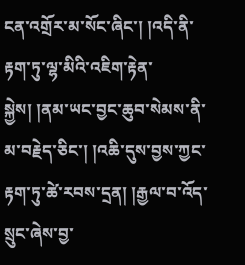ངན་འགྲོར་མ་སོང་ཞིང་། །འདི་ནི་རྟག་ཏུ་ལྷ་མིའི་འཇིག་རྟེན་སྐྱེས། །ནམ་ཡང་བྱང་ཆུབ་སེམས་ནི་མ་བརྗེད་ཅིང་། །འཆི་དུས་བྱས་ཀྱང་རྟག་ཏུ་ཚེ་རབས་དྲན། །རྒྱལ་བ་འོད་སྲུང་ཞེས་བྱ་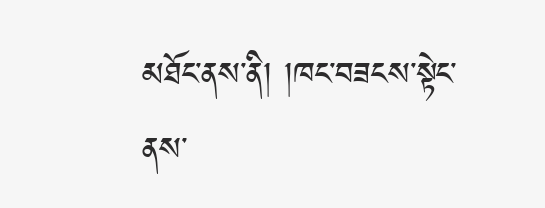མཐོང་ནས་ནི། །ཁང་བཟངས་སྟེང་ནས་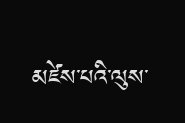མཛེས་པའི་ལུས་